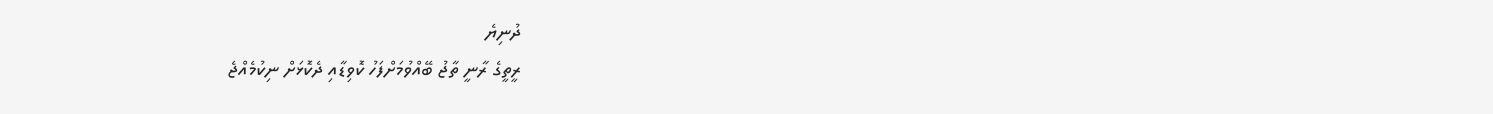ދުނިޔެ
ރީތީގެ ރާނީ ތާޖު ބޭއްވުމަށްފަހު ކޮވިޑާއި ދެކޮޅަށް ނިކުމެއްޖެ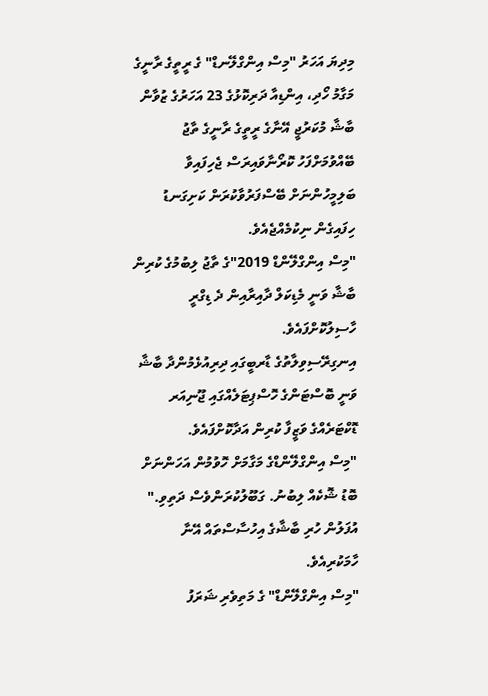މިދިޔަ އަހަރު "މިސް އިންގްލޭނޑް" ގެ ރީތީގެ ރާނީގެ މަގާމު ހޯދި، އިންޑިއާ ދަރިކޮޅުގެ 23 އަހަރުގެ ޒުވާން ބާޝާ މުކަރުޖީ އޭނާގެ ރީތީގެ ރާނީގެ ތާޖު ބޭއްވުމަށްފަހު ކޮރޯނާވައިރަސް ޖެހިފައިވާ ބަލިމީހުންނަށް ބޭސްފަރުވާކުރަން ކަށިގަނޑު ހިފައިގެން ނިކުމެއްޖެއެވެ.
"މިސް އިންގްލޭންޑް 2019"ގެ ތާޖު ލިބުމުގެ ކުރިން ބާޝާ ވަނީ މެޑިކަލް ދާއިރާއިން ދެ ޑިގްރީ ހާސިލުކޮށްފައެވެ.
އިނގިރޭސިވިލާތުގެ ޑާރބީގައި ދިރިއުޅެމުންދާ ބާޝާ ވަނީ ބޮސްޓަންގެ ހޮސްޕިޓަލެއްގައި ޖޫނިއަރ ޑޮކްޓަރެއްގެ ވަޒީފާ ކުރިން އަދާކޮށްފައެވެ.
"މިސް އިންގްލޭންޑްގެ މަގާމަށް ހޮވުމުން އަހަންނަށް ބޮޑު ޝޮކެއް ލިބުނު. ގަބޫލުކުރަންވެސް ދަތިވި." އުފަލުން ހުރި ބާޝާގެ އިހުސާސްތައް އޭނާ ހާމަކުރިއެވެ.
"މިސް އިންގްލޭންޑް" ގެ މަތިވެރި ޝަރަފު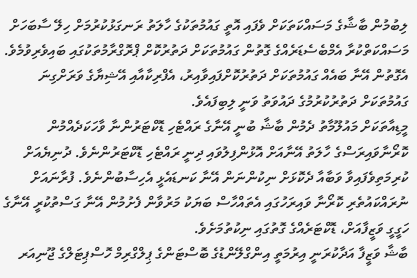ލިބުމުން ބާޝާގެ މަސައްކަތަކަށް ވެފައި އޮތީ ގައުމުތަކުގެ ހާލަތު ރަނގަޅުކުރުމަށް ހިލޭ ސާބަހަށް މަސައްކަތްކުރާ އެމްބެސެޑަރެއްގެ ގޮތުން ގައުމުތަކަށް ދަތުރުކޮށް ޕްރޮގްރާމުތަކުގައި ބައިވެރިވުމެވެ. އެގޮތުން އޭނާ ބައެއް ގައުމުތަކަށް ދަތުރުކޮށްފައިވާއިރު، އެފްރިކާއާއި އޭޝިޔާގެ ވަރަށްގިނަ ގައުމުތަކަށް ދަތުރުކުރުމުގެ ދައުވަތު ވަނީ ލިބިފައެވެ.
މީޑިއާތަކަށް މައުލޫމާތު ދެމުން ބާޝާ ބުނީ އޭނާގެ ރައްޓެހި ޑޮކްޓަރުންނާ ވާހަކަދެއްމުން ކޮރޯނާވައިރަސްގެ ހާލަތު އޭނާއަށް އޮޅުންފިލުވައި ދިނީ ރައްޓެހި ޑޮކްޓަރުންނެވެ. ދުނިޔެއަށް ކުރިމަތިވެފައިވާ ވަބާއާ ދެކޮޅަށް ނިކުންނަން އޭނާ ކަނޑައެޅީ އެހިސާބުންނެވެ. ފުރާނައަށް ނުރައްކައުތެރި ކޮރޯނާ ވައިރަހުގައި އެތައްހާސް ބަޔަކު މަރުވާން ފެށުމުން އޭނާ ގަސްތުކުރީ އޭނާގެ ހަގީގީ ވަޒީފާއަށް، ޑޮކްޓަރެއްގެ ގޮތުގައި ނިކުތުމަށެވެ.
ބާޝާ ވަޒީފާ އަދާކުރަނީ އިރުމަތީ އިންގްލޭންޑުގެ ބޮސްޓަންގެ ޕިލްގްރިމް ހޮސްޕިޓަލްގެ ޖޫނިއަރ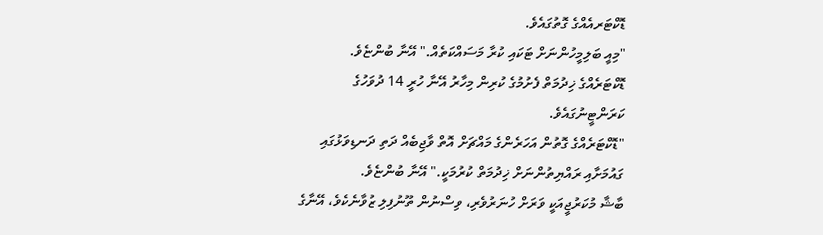ޑޮކްޓަރއެއްގެ ގޮތުގައެވެ.
"މިއީ ބަލިމީހުންނަށް ޓަކައި ކުރާ މަސައްކަތެއް." އޭނާ ބުންޏެވެ.
ޑޮކްޓަރެއްގެ ޚިދުމަތް ފެށުމުގެ ކުރިން މިހާރު އޭނާ ހުރީ 14 ދުވަހުގެ ކަރަންޓީނުގައެވެ.
"ޑޮކްޓަރެއްގެ ގޮތުން އަހަރެންގެ މައްޗަށް އޮތް ވާޖިބެއް ދަތި ދަނޑިވަޅުގައި ގައުމަށާއި ރައްޔިތުންނަށް ޚިދުމަތް ކުރުމަކީ." އޭނާ ބުންޏެވެ.
ބާޝާ މުކަރުޖީއަކީ ވަރަށް ހުނަރުވެރި، ވިސްނުން ތޫނުފިލި ޒުވާނެކެވެ، އޭނާގެ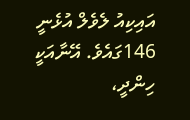އައިކިއު ލެވެލް އުޅެނީ 146ގައެވެ. އޭނާއަކީ ހިންދީ،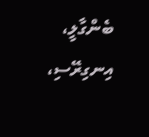ބެންގާލީ، އިނގިރޭސި،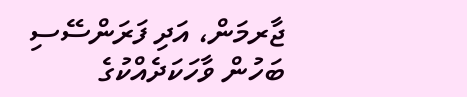ޖާރމަން، އަދި ފަރަންސޭސި ބަހުން ވާހަކަދެއްކުގެ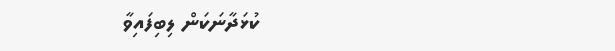ކުޅަދާނަކަން ލިބިފައިވާ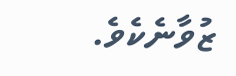ޒުވާނެކެވެ.